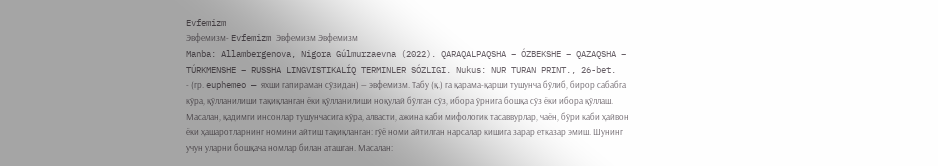Evfemizm
Эвфемизм- Evfemizm Эвфемизм Эвфемизм
Manba: Allambergenova, Nigora Gúlmurzaevna (2022). QARAQALPAQSHA – ÓZBEKSHE – QAZAQSHA – TÚRKMENSHE – RUSSHA LINGVISTIKALÍQ TERMINLER SÓZLIGI. Nukus: NUR TURAN PRINT., 26-bet.
- (гр. euphemeo — яхши гапираман сўзидан) — эвфемизм. Табу (қ.) га қарама-қарши тушунча бўлиб, бирор сабабга кўра, қўлланилиши тақиқланган ёки қўлланилиши ноқулай бўлган сўз, ибора ўрнига бошқа сўз ёки ибора қўллаш. Масалан, қадимги инсонлар тушунчасига кўра, алвасти, ажина каби мифологик тасаввурлар, чаён, бўри каби ҳайвон ёки ҳашаротларнинг номини айтиш тақиқланган: гўё номи айтилган нарсалар кишига зарар етказар эмиш. Шунинг учун уларни бошқача номлар билан аташган. Масалан: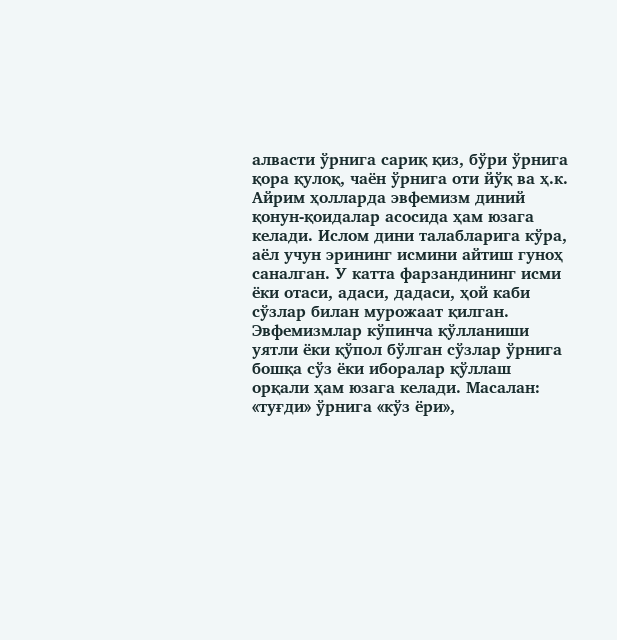алвасти ўрнига сариқ қиз, бўри ўрнига қора қулоқ, чаён ўрнига оти йўқ ва ҳ.к. Айрим ҳолларда эвфемизм диний қонун-қоидалар асосида ҳам юзага келади. Ислом дини талабларига кўра, аёл учун эрининг исмини айтиш гуноҳ саналган. У катта фарзандининг исми ёки отаси, адаси, дадаси, ҳой каби сўзлар билан мурожаат қилган. Эвфемизмлар кўпинча қўлланиши уятли ёки қўпол бўлган сўзлар ўрнига бошқа сўз ёки иборалар қўллаш орқали ҳам юзага келади. Масалан: «туғди» ўрнига «кўз ёри»,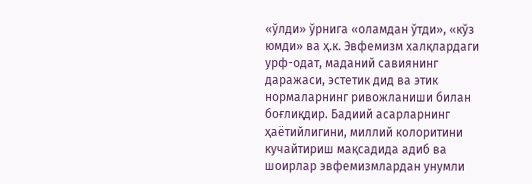«ўлди» ўрнига «оламдан ўтди», «кўз юмди» ва ҳ.к. Эвфемизм халқлардаги урф-одат, маданий савиянинг даражаси, эстетик дид ва этик нормаларнинг ривожланиши билан боғлиқдир. Бадиий асарларнинг ҳаётийлигини, миллий колоритини кучайтириш мақсадида адиб ва шоирлар эвфемизмлардан унумли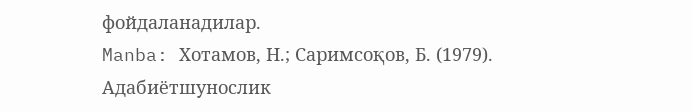фойдаланадилар.
Manba: Хотамов, Н.; Саримсоқов, Б. (1979). Адабиётшунослик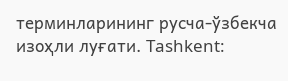терминларининг русча-ўзбекча изоҳли луғати. Tashkent: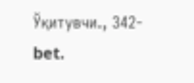Ўқитувчи., 342-bet.